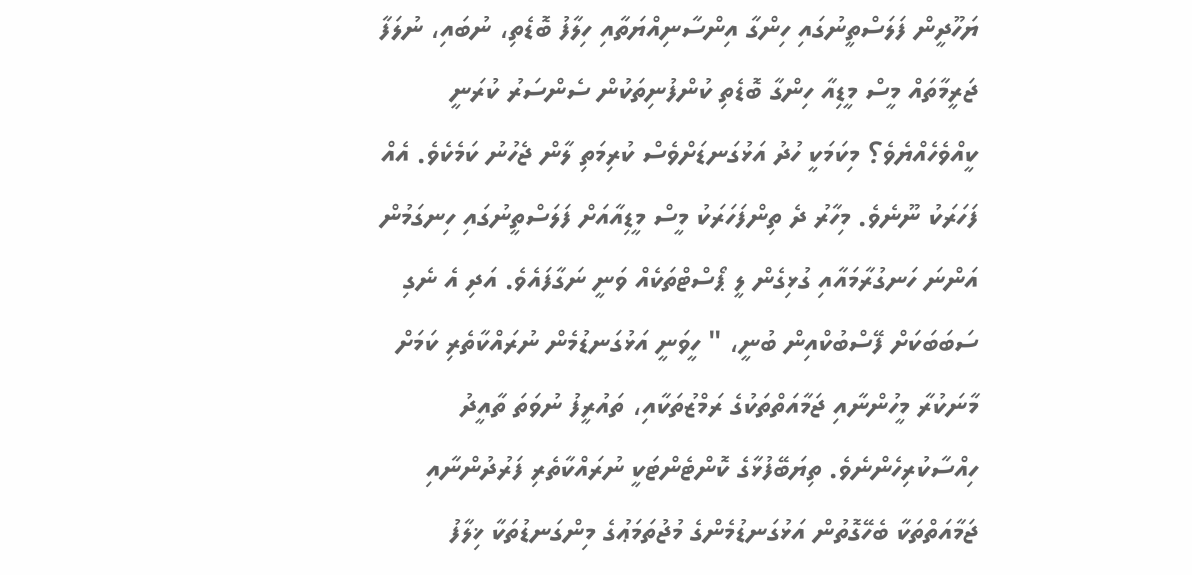ޔަހޫދީން ފަލަސްތީނުގައި ހިންގާ އިންސާނިއްޔަތާއި ހިލާފު ބޮޑެތި، ނުބައި، ނުލަފާ ޖަރީމާތައް މީސް މީޑިއާ ހިންގާ ބޮޑެތި ކުންފުނިތަކުން ސެންސަރު ކުރަނީ ކީއްވެހެއްޔެވެ؟ މިކަމަކީ ހުދު އަޅުގަނޑަށްވެސް ކުރިމަތި ލާން ޖެހުނު ކަމެކެވެ. އެއް ފަހަރަކު ނޫނެވެ. މިހާރު ދެ ތިންފަހަރަކު މީސް މީޑިއާއަށް ފަލަސްތީނުގައި ހިނގަމުން އަންނަ ހަނގުރާމައާއި ގުޅިގެން ލީ ޕޯސްޓްތަކެއް ވަނީ ނަގާފައެވެ. އަދި އެ ނެގި ސަބަބަކަށް ފޭސްބުކްއިން ބުނީ، " ހީވަނީ އަޅުގަނޑުމެން ނުރައްކާތެރި ކަމަށް މާނަކުރާ މީހުންނާއި ޖަމާއަތްތަކުގެ ރަމްޒުތަކާއި، ތައުރީފު ނުވަތަ ތާއީދު ހިއްސާކުރިހެންނެވެ. ތިޔަބޭފުޅާގެ ކޮންޓެންޓަކީ ނުރައްކާތެރި ފަރުދުންނާއި ޖަމާއަތްތަކާ ބެހޭގޮތުން އަޅުގަނޑުމެންގެ މުޖުތަމަޢުގެ މިންގަނޑުތަކާ ޚިލާފު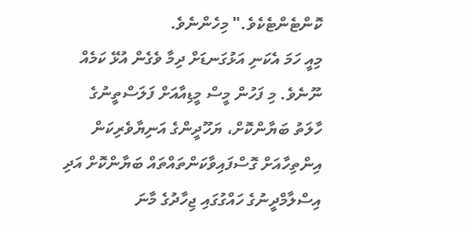ކޮންޓެންޓެކެވެ." މިހެންނެވެ.
މިއީ ހަމަ އެކަނި އަޅުގަނޑަށް ދިމާ ވެގެން އުޅޭ ކަމެއް ނޫނެވެ. މި ފަހުން މީސް މީޑިއާއަށް ފަލަސްތީނުގެ ހާލަތު ބަޔާންކޮށް، ޔަހޫދީންގެ އަނިޔާވެރިކަން އިންތިހާއަށް ގޮސްފައިވާކަންތައްތައް ބަޔާންކޮށް އަދި އިސްލާމްދީނުގެ ހައްގުގައި ޖިހާދުގެ މާނަ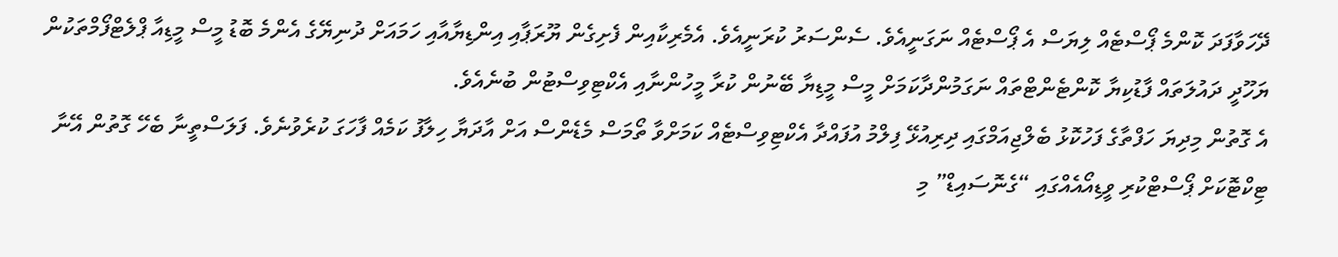ދޭހަވާފަދަ ކޮންމެ ޕޯސްޓެއް ލިޔަސް އެ ޕޯސްޓެއް ނަގަނީއެވެ. ސެންސަރު ކުރަނީއެވެ. އެމެރިކާއިން ފެށިގެން ޔޫރަޕާއި އިންޑިޔާއާއި ހަމައަށް ދުނިޔޭގެ އެންމެ ބޮޑު މީސް މީޑިއާ ޕްލެޓްފޯމްތަކުން ޔަހޫދީ ދައުލަތައް ފާޑުކިޔާ ކޮންޓެންޓްތައް ނަގަމުންދާކަމަށް މީސް މީޑިޔާ ބޭނުން ކުރާ މީހުންނާއި އެކްޓިވިސްޓުން ބުނެއެވެ.
އެ ގޮތުން މިދިޔަ ހަފްތާގެ ފަހުކޮޅު ބެލްޖިއަމްގައި ދިރިއުޅޭ ފިލްމު އުފައްދާ އެކްޓިވިސްޓެއް ކަމަށްވާ ތޯމަސް މެޑެންސް އަށް އާދަޔާ ހިލާފު ކަމެއް ފާހަގަ ކުރެވުނެވެ. ފަލަސްތީނާ ބެހޭ ގޮތުން އޭނާ ޓިކްޓޮކަށް ޕޯސްޓްކުރި ވީޑިއޯއެއްގައި “ގެނޮސައިޑް” މި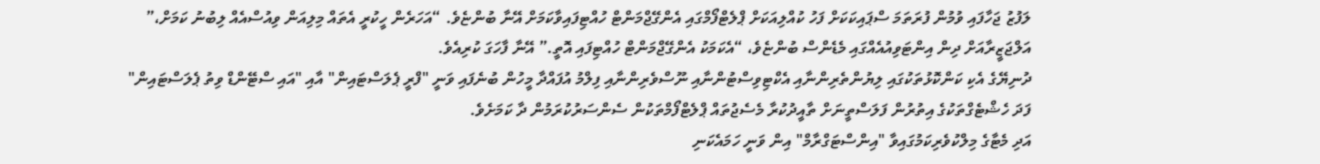ލަފުޒު ޖަހާފައި ވުމުން ފުރަތަމަ ސްޕައިކަކަށް ފަހު ކުއްލިއަކަށް ޕްލެޓްފޯމްގައި އެންގޭޖްމަންޓް ހުއްޓިފައިވާކަމަށް އޭނާ ބުންޏެވެ. “އަހަރެން ހީކުރީ އެތައް މިލިއަން ވިއުސްއެއް ލިބުނު ކަމަށް،” އަލްޖަޒީރާއަށް ދިން އިންޓަވިއުއެއްގައި މެޑެންސް ބުންޏެވެ، “އެކަމަކު އެންގޭޖްމަންޓް ހުއްޓިފައި އޮތީ.” އޭނާ ފާހަގަ ކުރިއެވެ.
ދުނިޔޭގެ އެކި ކަންކޮޅުތަކުގައި ލިޔުންތެރިންނާއި އެކްޓިވިސްޓުންނާއި ނޫސްވެރިންނާއި ފިލްމު އުފައްދާ މީހުން ބުނެފައި ވަނީ "ފްރީ ޕެލަސްޓައިން" އާއި "އައި ސްޓޭންޑް ވިތު ޕެލަސްޓައިން" ފަދަ ހެޝްޓެގްތަކުގެ އިތުރުން ފަލަސްތީނަށް ތާއީދުކުރާ މެސެޖުތައް ޕްލެޓްފޯމްތަކުން ސެންސަރުކުރަމުން ދާ ކަމަށެވެ.
އަދި މެޓާގެ މިލްކުވެރިކަމުގައިވާ "އިންސްޓަގްރާމް" އިން ވަނީ ހަމައެކަނި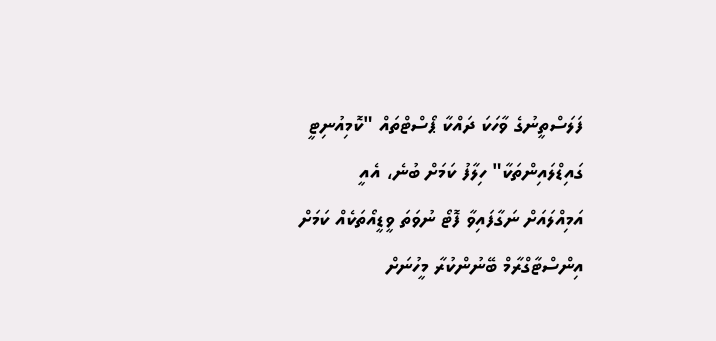ފަލަސްތީނުގެ ވާހަކަ ދައްކާ ޕޯސްޓްތައް "ކޮމިއުނިޓީ ގައިޑްލައިންތަކާ" ހިލާފު ކަމަށް ބުނެ، އެއީ އަމިއްލައަށް ނަގާފައިވާ ފޮޓޯ ނުވަތަ ވީޑީއޯތަކެއް ކަމަށް އިންސްޓާގްރާމް ބޭނުންކުރާ މީހުނަށް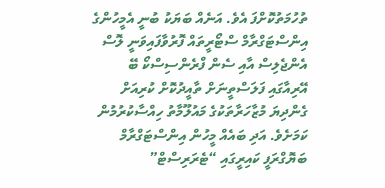ތުހުމަތުކޮށްފަ އެވެ. އަނެއް ބަޔަކު ބުނީ އެމީހުންގެ އިންސްޓަގްރާމް ސްޓޯރީތައް ފޮރުވާފައިވަނީ ލޮސް އެންޖެލިސް އާއި ސެން ފްރެންސިސްކޯ ބޭ އޭރިއާގައި ފަލަސްތީނަށް ތާއީދުކޮށް ކުރިއަށް ގެންދިޔަ މުޒާހަރާތަކުގެ މައުލޫމާތު ހިއްސާކުރުމުން ކަމަށެވެ. އަދި ބައެއް މީހުން އިންސްޓަގްރާމް ބަޔޮގްރަފީ ކައިރީގައި “ޓެރަރިސްޓް”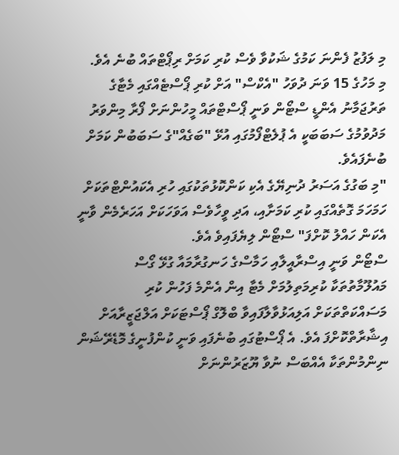މި ލަފުޒު ފެންނަ ކަމުގެ ޝަކުވާ ވެސް ކުރި ކަމަށް ރިޕޯޓްތައް ބުނެ އެވެ.
މި މަހުގެ 15 ވަނަ ދުވަހު "އެކްސް" އަށް ކުރި ޕޯސްޓެއްގައި މެޓާގެ ތަރުޖަމާނު އެންޑީ ސްޓޯން ވަނީ ޕޯސްޓްތައް މީހުންނަށް ފޯރާ މިންވަރު މަދުވުމުގެ ސަބަބަކީ އެ ޕުލެޓްފޯމުގައި އުޅޭ "ބަގެއް"ގެ ސަބަބުން ކަމަށް ބުނެފައެވެ.
"މި ބަގުގެ އަސަރު ދުނިޔޭގެ އެކި ކަންކޮޅުތަކުގައި ހުރި އެކައުންޓްތަކަށް ހަމަހަމަ ގޮތެއްގައި ކުރި ކަމަށާއި، އަދި ވީހާވެސް އަވަހަކަށް އަހަރެމެން ވާނީ އެކަން ހައްލު ކޮށްފަ" ސްޓޯން ލިޔެފައިވެ އެވެ.
ސްޓޯން ވަނީ އިސްރާއީލާއި ހަމާސްގެ ހަނގުރާމައާ ގުޅޭ ގޯސް މައުލޫމާތުތަކާ ކުރިމަތިލުމަށް މެޓާ އިން އެންމެ ފަހުން ކުރި މަސައްކަތްތަކަށް އަލިއަޅުވާލާފައިވާ ބްލޮގް ޕޯސްޓަކަށް އަލްޖަޒީރާއަށް އިޝާރާތްކޮށްފަ އެވެ. އެ ޕޯސްޓުގައި ބުނެފައި ވަނީ ކުންފުނީގެ މޮޑެރޭޝަން ނިންމުންތަކާ އެއްބަސް ނުވާ ޔޫޒަރުންނަށް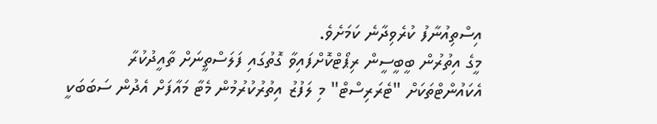އިސްތިއުނާފު ކުރެވިދާނެ ކަމަށެވެ.
މީގެ އިތުރުން ބީބީސީން ރިޕޯޓްކޮށްފައިވާ ގޮތުގައި ފަލަސްތީނަށް ތާއީދުކުރާ އެކައުންޓްތަކަށް "ޓެރަރިސްޓް" މި ލަފުޒު އިތުރުކުރުމުން މެޓާ މައާފަށް އެދުން ސަބަބަކީ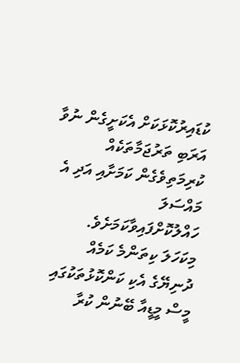ކުޑައިރުކޮޅަކަށް އެކަށީގެން ނުވާ އަރަބި ތަރުޖަމާތަކެއް ކުރިމަތިވެގެން ކަމަށާއި އަދި އެ މައްސަލަ ހައްލުކޮށްފައިވާކަމަށެވެ. މިކަހަލަ ކިތަންމެ ކަމެއް ދުނިޔޭގެ އެކި ކަންކޮޅުތަކުގައި މީސް މީޑީއާ ބޭނުން ކުރާ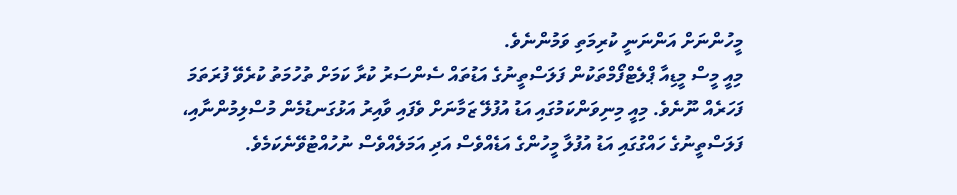މީހުންނަށް އަންނަނީ ކުރިމަތި ވަމުންނެވެ.
މިއީ މީސް މީޑިއާ ޕްލެޓްފޯމްތަކުން ފަލަސްތީނުގެ އަޑުތައް ސެންސަރު ކުރާ ކަމަށް ތުހުމަތު ކުރެވޭ ފުރަތަމަ ފަހަރެއް ނޫނެވެ. މިއީ މިނިވަންކަމުގައި އަޑު އުފުލޭ ޒަމާނަށް ވެފައި ވާއިރު އަޅުގަނޑުމެން މުސްލިމުންނާއި، ފަލަސްތީނުގެ ހައްގުގައި އަޑު އުފުލާ މީހުންގެ އަޑެއްވެސް އަދި އަމަލެއްވެސް ނުހުއްޓުވޭނެކަމެވެ.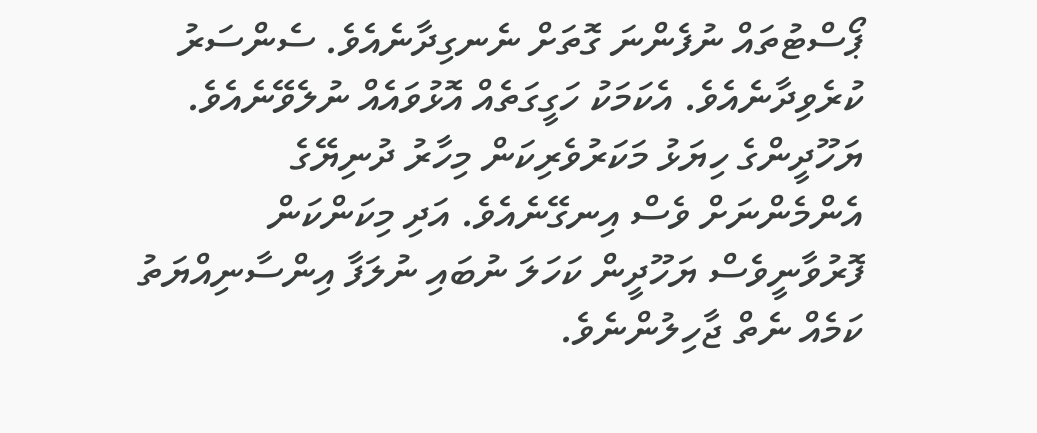ޕޯސްޓުތައް ނުފެންނަ ގޮތަށް ނެނގިދާނެއެވެ. ސެންސަރު ކުރެވިދާނެއެވެ. އެކަމަކު ހަގީގަތެއް އޮޅުވައެއް ނުލެވޭނެއެވެ. ޔަހޫދީންގެ ހިޔަޅު މަކަރުވެރިކަން މިހާރު ދުނިޔޭގެ އެންމެންނަށް ވެސް އިނގޭނެއެވެ. އަދި މިކަންކަން ފޮރުވާނީވެސް ޔަހޫދީން ކަހަލަ ނުބައި ނުލަފާ އިންސާނިއްޔަތު ކަމެއް ނެތް ޖާހިލުންނެވެ.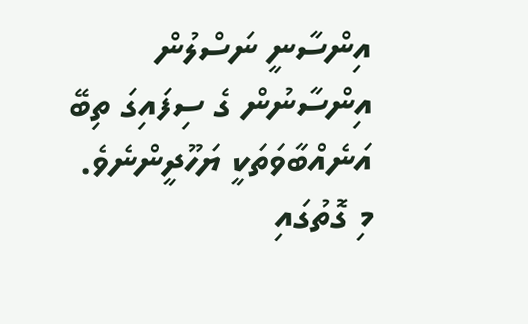އިންސާނީ ނަސްލުން އިންސާނުން ގެ ސިފައިގަ ތިބޭ އަނެއްބާވަތަކީ ޔަހޫދީންނެވެ. މި ގޮތުގައި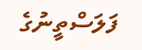ފަލަސްތީނުގެ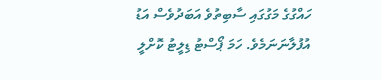ހައްގުގެ މަގުގައި ސާބިތުވެ އަބަދުވެސް އަޑު އުފުލާނަނަމެވެ. ހަމަ ޕޯސްޓު ޑިލީޓު ކޮށްލީ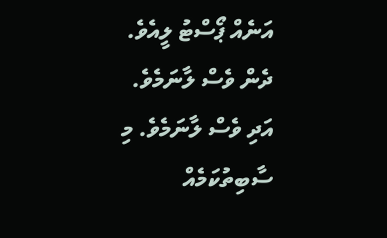އަނެއް ޕޯސްޓު ލީއެވެ. ދެން ވެސް ލާނަމެވެ. އަދި ވެސް ލާނަމެވެ. މި ސާބިތުކަމެއް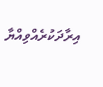އިރާދަކުރެއްވިއްޔާ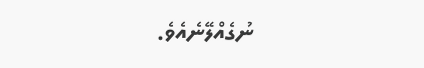ނުގެއްލޭނެއެވެ.